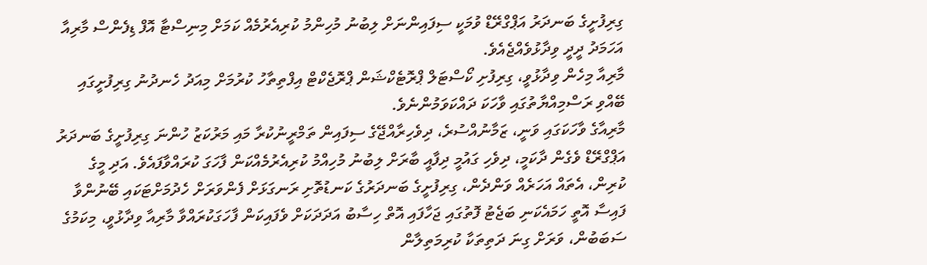ގިރިފުށީގެ ބަނދަރު އަޕްގްރޭޑް ވުމަކީ ސިފައިންނަށް ލިބުނު މުހިންމު ކުރިއެރުމެއް ކަމަށް މިނިސްޓާ އޮފް ޑިފެންސް މާރިއާ އަހަމަދު ދީދީ ވިދާޅުވެއްޖެއެވެ.
މާރިއާ މިހެން ވިދާޅުވީ، ގިރިފުށި ކޯސްޓަލް ޕްރޮޓެކްޝަން ޕްރޮޖެކްޓް އިފްތިތާހު ކުރުމަށް މިއަދު ހެނދުނު ގިރިފުށީގައި ބޭއްވި ރަސްމިއްޔާތުގައި ވާހަކަ ދައްކަވަމުންނެވެ.
މާރިއާގެ ވާހަކަގައި ވަނީ، ޒަމާނުއްސުރެ، ދިވެހިރާއްޖޭގެ ސިފައިން ތަމްރީނުކުރާ މައި މަރުކަޒު ހުންނަ ގިރިފުށީގެ ބަނދަރު އަޕްގްރޭޑް ވެގެން ދާކަމީ، ދިވެހި ގައުމީ ދިފާއީ ބާރަށް ލިބުނު މުހިއްމު ކުރިއެރުމެއްކަން ފާހަގަ ކުރައްވާފައެވެ. އަދި މީގެ ކުރިން، އެތައް އަހަރެއް ވަންދެން، ގިރިފުށީގެ ބަނދަރުގެ ކަނޑުތޮށި ރަނގަޅަށް ފެންވަރަށް ހެދުމަށްޓަކައި ބޭނުންވާ ފައިސާ އޮތީ ހަމައެކަނި ބަޖެޓު ފޮތުގައި ޖަހާފައި އޮތް ހިސާބު އަދަދަކަށް ވެފައިކަން ފާހަގަކުރައްވާ މާރިއާ ވިދާޅުވީ، މިކަމުގެ ސަބަބުން، ވަރަށް ގިނަ ދަތިތަކާ ކުރިމަތިލާން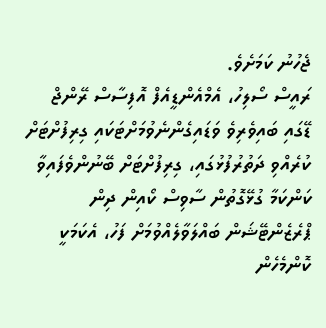ޖެހުނު ކަމަށެވެ.
ރައީސް ސޯލިހު، އެމްއެންޑީއެފް އޮފިސާސް ރޭންޖް ޑޭގައި ބައިވެރިވެ ވަޑައިގެންނެވުމަށްޓަކައި ގިރިފުށްޓަށް ކުރެއްވި ދަތުރުފުޅުގައި، ގިރިފުށްޓަށް ބޭނުންވެފައިވާ ކަންކަމާ ގުޅޭގޮތުން ސާވިސް ކޯއިން ދިން ޕްރެޒެންޓޭޝަން ބައްލަވާލެއްވުމަށް ފަހު، އެކަމަކީ ކޮންމެހެން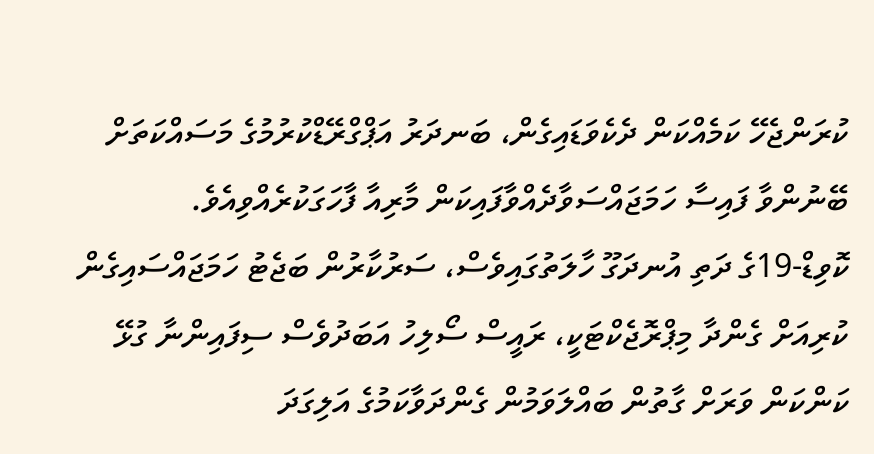ކުރަންޖެހޭ ކަމެއްކަން ދެކެވަޑައިގެން، ބަނދަރު އަޕްގްރޭޑްކުރުމުގެ މަސައްކަތަށް ބޭނުންވާ ފައިސާ ހަމަޖައްސަވާދެއްވާފައިކަން މާރިއާ ފާހަގަކުރެއްވިއެވެ.
ކޮވިޑް-19ގެ ދަތި އުނދަގޫ ހާލަތުގައިވެސް، ސަރުކާރުން ބަޖެޓު ހަމަޖައްސައިގެން ކުރިއަށް ގެންދާ މިޕްރޮޖެކްޓަކީ، ރައީސް ސޯލިހު އަބަދުވެސް ސިފައިންނާ ގުޅޭ ކަންކަން ވަރަށް ގާތުން ބައްލަވަމުން ގެންދަވާކަމުގެ އަލިގަދަ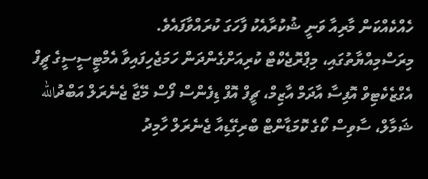ހެއްކެއްކަން މާރިއާ ވަނީ ޝުކުރާއެކު ފާހަގަ ކުރައްވާފައެވެ.
މިރަސްމިއްޔާތުގައި، މިޕްރޮޖެކްޓް ކުރިއަށްގެންދަން ހަމަޖެހިފައިވާ އެމްޓީސީސީގެ ޗީފް އެގްޒެކެޓިވް އޮފިސާ އާދަމް އާޒިމް، ޗީފް އޮފް ޑިފެންސް ފޯސް މޭޖާ ޖެނެރަލް އަބްދުالله ޝަމާލް، ސާވިސް ކޯގެ ކޮމަޑާންޓް ބްރިގޭޑިއާ ޖެނެރަލް ހާމިދު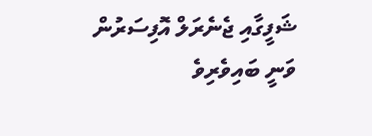ޝަފީގާއި ޖެނެރަލް އޮފިސަރުން ވަނީ ބައިވެރިވެ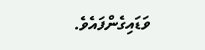ވަޑައިގެންފައެވެ.